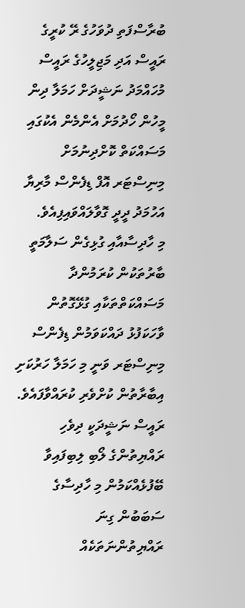ބުރާސްފަތި ދުވަހުގެ ރޭ ކުރީގެ ރައީސް އަދި މަޖިލީހުގެ ރައީސް މުހައްމަދު ނަޝީދަށް ހަމަލާ ދިން މީހުން ހޯދުމަށް އެންމެން އެކުގައި މަސައްކަތް ކޮށްދިނުމަށް މިނިސްޓަރ އޮފް ޑިފެންސް މާރިޔާ އަހުމަދު ދީދީ ގޮވާލައްވައިފިއެވެ.
މި ހާދިސާއާއި ގުޅިގެން ސަލާމަތީ ބާރުތަކުން ކުރަމުންދާ މަސައްކަތްތަކާއި ގުޅޭގޮތުން ވާހަކަފުޅު ދައްކަވަމުން ޑިފެންސް މިނިސްޓަރ ވަނީ މި ހަމަލާ ހަރުކަށި އިބާރާތުން ކުށްވެރި ކުރައްވާފައެވެ. ރައީސް ނަޝީދަކީ ދިވެހި ރައްޔިތުންގެ ލޯބި ލިބިފައިވާ ބޭފުޅެއްކަމުން މި ހާދިސާގެ ސަބަބުން ގިނަ ރައްޔިތުންނަތަކެއް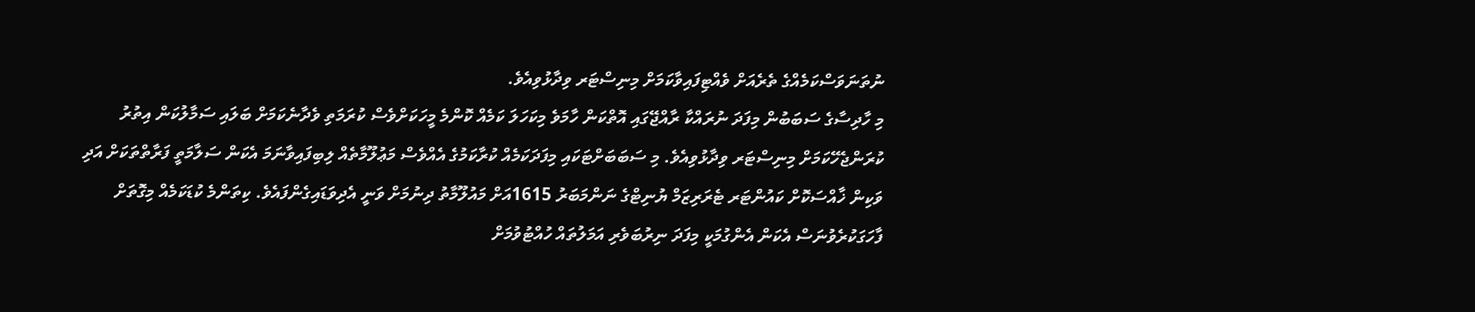ނުތަނަވަސްކަމެއްގެ ތެރެއަށް ވެއްޓިފައިވާކަމަށް މިނިސްޓަރ ވިދާޅުވިއެވެ.
މި ހާދިސާގެ ސަބަބުން މިފަދަ ނުރައްކާ ރާއްޖޭގައި އޮތްކަން ހާމަވެ މިކަހަލަ ކަމެއް ކޮންމެ މީހަކަށްވެސް ކުރަމަތި ވެދާނެކަމަށް ބަލައި ސަމާލުކަން އިތުރު ކުރަންޖެހޭކަމަށް މިނިސްޓަރ ވިދާޅުވިއެވެ. މި ސަބަބަށްޓަކައި މިފަދަކަމެއް ކުރާކަމުގެ އެއްވެސް މަޢުލޫމާތެއް ލިބިފައިވާނަމަ އެކަން ސަލާމަތީ ފަރާތްތަކަށް އަދި ވަކިން ޚާއްސަކޮށް ކައުންޓަރ ޓެރަރިޒަމް ޔުނިޓްގެ ނަންމަބަރު 1615އަށް މައުލޫމާތު ދިނުމަށް ވަނީ އެދިވަޑައިގެންފައެވެ. ކިތަންމެ ކުޑަކަމެއް މިގޮތަށް ފާހަގަކުރެވުނަސް އެކަން އެންގުމަކީ މިފަދަ ނިރުބަވެރި އަމަލުތައް ހުއްޓުވުމަށް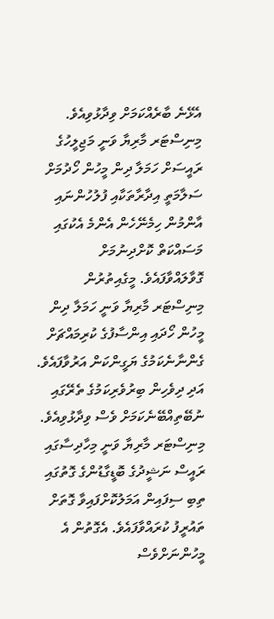އެޅޭނެ ބާރެއްކަމަށް ވިދާޅުވިއެވެ.
މިނިސްޓަރ މާރިޔާ ވަނީ މަޖިލީހުގެ ރައީސަށް ހަމަލާ ދިން މީހުން ހޯދުމަށް ސަލާމަތީ އިދާރާތަކާއި ފުލުހުންނައި އާންމުން ހިމެނޭހެން އެންމެ އެކުގައި މަސައްކަތް ކޮށްދިނުމަށް ގޮވާލައްވާފައެވެ. މީގެއިތުރުން މިނިސްޓަރ މާރިޔާ ވަނީ ހަމަލާ ދިން މީހުން ހޯދައި އިންސާފުގެ ކުރިމައްޗަށް ގެންނާނެކަމުގެ ޔަގީންކަން އަރުވާފައެވެ. އަދި ދިވެހިން ބިރުވެރިކަމުގެ ތެރޭގައި ނުބޭތިއްބޭނެކަމަށް ވެސް ވިދާޅުވިއެވެ.
މިނިސްޓަރ މާރިޔާ ވަނީ މިހާދިސާގައި ރައީސް ނަޝީދުގެ ބޮޑީގާޑުންގެ ގޮތުގައި ތިބި ސިފައިން އަމަލުކޮށްފައިވާ ގޮތަށް ތައުރީފު ކުރައްވާފައެވެ. އެގޮތުން އެ މީހުންނަށްވެސް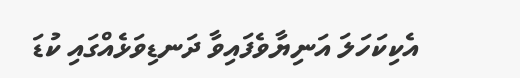އެކިކަހަލަ އަނިޔާވެފައިވާ ދަނޑިވަޅެއްގައި ކުޑަ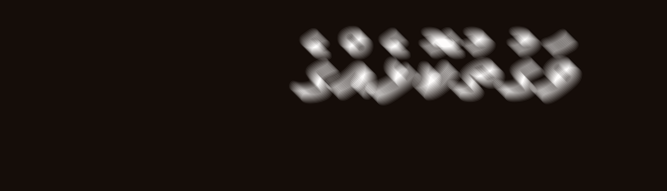ވަގުތުކޮޅެއްގެ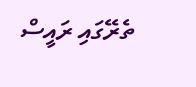ތެރޭގައި ރައީސް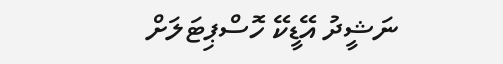ނަޝީދު އޭޑީކޭ ހޮސްޕިޓަލަށް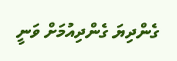ގެންދިޔަ ގެންދިއުމަށް ވަނީ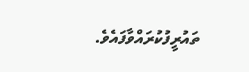ތައުރީފުކުރައްވާފައެވެ.